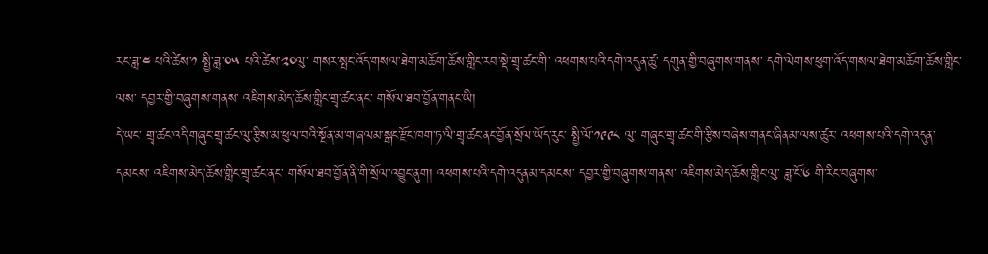རང་ཟླ་༤ པའི་ཚེས་༡ སྤྱི་ཟླ་༠༥ པའི་ཚེས་༢༠ལུ་ གསར་སྤང་འོད་གསལ་ཐེག་མཆོག་ཆོས་གླིང་རབ་སྡེ་གྲྭ་ཚང་གི་ འཕགས་པའི་དགེ་འདུན་ཚུ་ དགུན་གྱི་བཞུགས་གནས་ དགེ་ལེགས་ཕུག་འོད་གསལ་ཐེག་མཆོག་ཆོས་གླིང་ལས་ དབྱར་གྱི་བཞུགས་གནས་ འཇིགས་མེད་ཆོས་གླིང་གྲྭ་ཚང་ནང་ གསོལ་ཐབ་བྱོན་གནང་ཡི།
དེ་ཡང་ གྲྭ་ཚང་འདི་གཞུང་གྲྭ་ཚང་ལུ་རྩིས་མ་ཕུལ་བའི་སྔོན་མ་གཞལམ་སྒང་རྫོང་ཁག་ཏ་ལི་གྲྭ་ཚང་ནང་བྱོན་སྲོལ་ཡོད་རུང་ སྤྱི་ལོ་༡༩༩༨ ལུ་ གཞུང་གྲྭ་ཚང་གི་རྩིས་བཞེས་གནང་ཞིནམ་ལས་ཚུར་ འཕགས་པའི་དགེ་འདུན་དམངས་ འཇིགས་མེད་ཆོས་གླིང་གྲྭ་ཚང་ནང་ གསོལ་ཐབ་བྱོན་ནི་གི་སྲོལ་འབྱུང་ནུག། འཕགས་པའི་དགེ་འདུནམ་དམངས་ དབྱར་གྱི་བཞུགས་གནས་ འཇིགས་མེད་ཆོས་གླིང་ལུ་ ཟླ་ངོ་༦ གི་རིང་བཞུགས་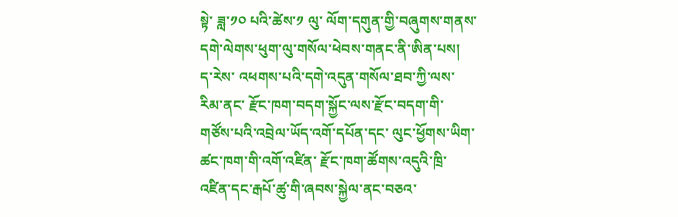སྟེ་ ཟླ་༡༠ པའི་ཚེས་༡ ལུ་ ལོག་དགུན་གྱི་བཞུགས་གནས་དགེ་ལེགས་ཕུག་ལུ་གསོལ་ཕེབས་གནང་ནི་ཨིན་པས།
ད་རེས་ འཕགས་པའི་དགེ་འདུན་གསོལ་ཐབ་ཀྱི་ལས་རིམ་ནང་ རྫོང་ཁག་བདག་སྐྱོང་ལས་རྫོང་བདག་གི་གཙོས་པའི་འབྲེལ་ཡོད་འགོ་དཔོན་དང་ ལུང་ཕྱོགས་ཡིག་ཚང་ཁག་གི་འགོ་འཛིན་ རྫོང་ཁག་ཚོགས་འདུའི་ཁྲི་འཛིན་དང་རྒཔོ་ཚུ་གི་ཞབས་སྐྱེལ་ནང་བཅའ་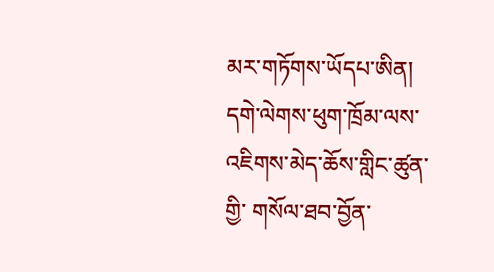མར་གཏོགས་ཡོདཔ་ཨིན། དགེ་ལེགས་ཕུག་ཁྲོམ་ལས་ འཇིགས་མེད་ཆོས་གླིང་ཚུན་གྱི་ གསོལ་ཐབ་བྱོན་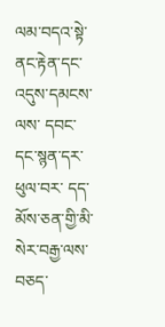ལམ་བདའ་སྟེ་ ནང་རྟེན་དང་འདུས་དམངས་ལས་ དབང་དང་སྙན་དར་ཕུལ་བར་ དད་མོས་ཅན་གྱི་མི་སེར་བརྒྱ་ལས་བཅད་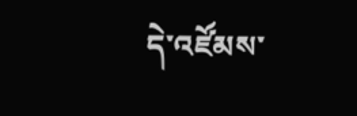དེ་འཛོམས་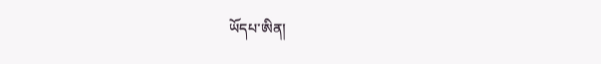ཡོདཔ་ཨིན།